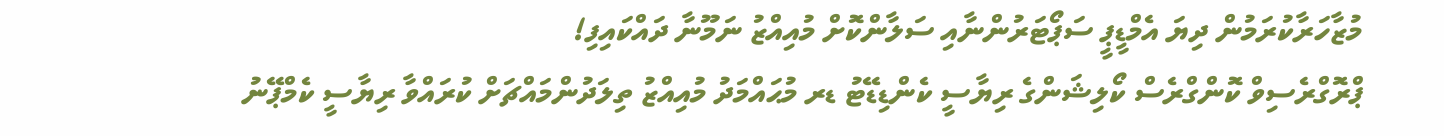މުޒާހަރާކުރަމުން ދިޔަ އެމްޑީޕީ ސަޕޯޓަރުންނާއި ސަލާންކޮށް މުއިއްޒު ނަމޫނާ ދައްކައިފި!
ޕްރޮގްރެސިވް ކޮންގްރެސް ކޯލިޝަންގެ ރިޔާސީ ކެންޑިޑޭޓު ޑރ މުޙައްމަދު މުއިއްޒު ތިލަދުންމައްޗަށް ކުރައްވާ ރިޔާސީ ކެމްޕޭނު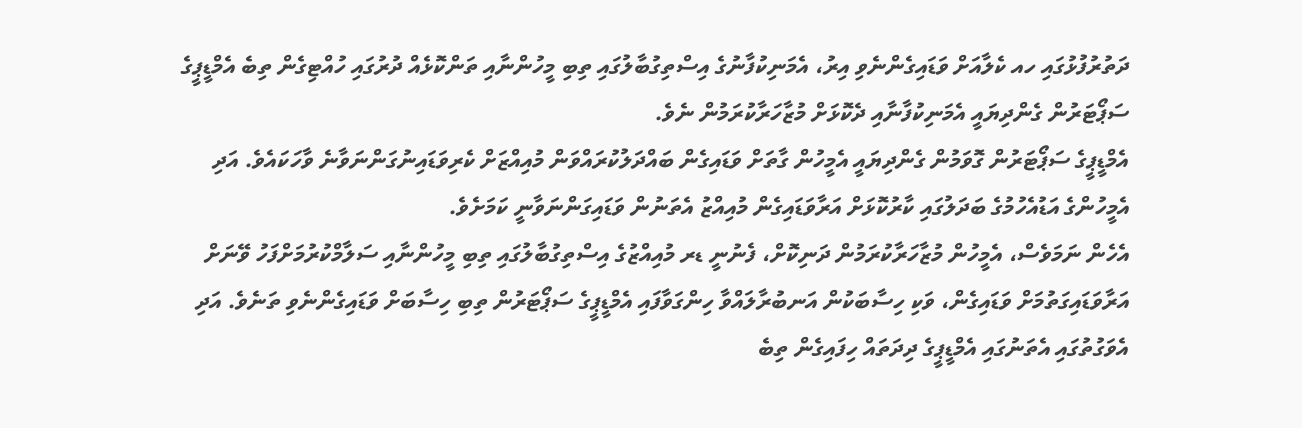ދަތުރުފުޅުގައި ހއ ކެލާއަށް ވަޑައިގެންނެވި އިރު، އެމަނިކުފާނުގެ އިސްތިގުބާލުގައި ތިބި މީހުންނާއި ތަންކޮޅެއް ދުރުގައި ހުއްޓިގެން ތިބެ އެމްޑީޕީގެ ސަޕޯޓަރުން ގެންދިޔައީ އެމަނިކުފާނާއި ދެކޮޅަށް މުޒާހަރާކުރަމުން ނެވެ.
އެމްޑީޕީގެ ސަޕޯޓަރުން ގޮވަމުން ގެންދިޔައީ އެމީހުން ގާތަށް ވަޑައިގެން ބައްދަލުކުރައްވަން މުއިއްޒަށް ކެރިވަޑައިނުގަންނަވާނެ ވާހަކައެވެ. އަދި އެމީހުންގެ އަޑުއެހުމުގެ ބަދަލުގައި ކާރުކޮޅަށް އަރާވަޑައިގެން މުއިއްޒު އެތަނުން ވަޑައިގަންނަވާނީ ކަމަށެވެ.
އެހެން ނަމަވެސް، އެމީހުން މުޒާހަރާކުރަމުން ދަނިކޮށް، ފެނުނީ ޑރ މުއިއްޒުގެ އިސްތިގުބާލުގައި ތިބި މީހުންނާއި ސަލާމްކުރުމަށްފަހު ވޭނަށް އަރާވަޑައިގަތުމަށް ވަޑައިގެން، ވަކި ހިސާބަކުން އަނބުރާލައްވާ ހިންގަވާފައި އެމްޑީޕީގެ ސަޕޯޓަރުން ތިބި ހިސާބަށް ވަޑައިގެންނެވި ތަނެވެ. އަދި އެވަގުތުގައި އެތަނުގައި އެމްޑީޕީގެ ދިދަތައް ހިފައިގެން ތިބެ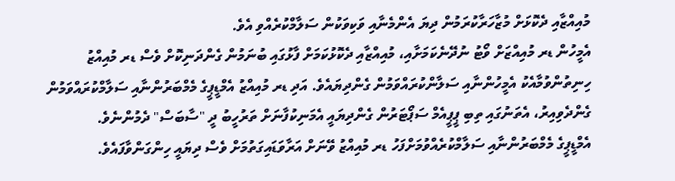މުއިއްޒާއި ދެކޮޅަށް މުޒާހަރާކުރަމުން ދިޔަ އެންމެނާއި ވަކިވަކުން ސަލާމްކުރެއްވި އެވެ.
އެމީހުން ޑރ މުއިއްޒަށް ވޯޓު ނުދޭނެކަމަށާއި، މުއިއްޒާއި ދެކޮޅުކަމަށް ފާޅުގައި ބުނަމުން ގެންދަނިކޮށް ވެސް ޑރ މުއިއްޒު ހިނިތުންވުމާއެކު އެމީހުންނާއި ސަލާންކުރައްވަމުން ގެންދިޔައެވެ. އަދި ޑރ މުއިއްޒު އެމްޑީޕީގެ މެމްބަރުންނާއި ސަލާމްކުރައްވަމުން ގެންދެވިއިރު، އެތަނުގައި ތިބި ޕީޕީއެމް ސަޕޯޓަރުން ގެންދިޔައީ އެމަނިކުފާނަށް ތަރުހީބު ދީ "ސާބަސް" ދެމުންނެވެ.
އެމްޑީޕީގެ މެމްބަރުންނާއި ސަލާމްކުރެއްވުމަށްފަހު ޑރ މުއިއްޒު ވޭނަށް އަރާވަޑައިގަތުމަށް ވެސް ދިޔައީ ހިންގަންވާފައެވެ.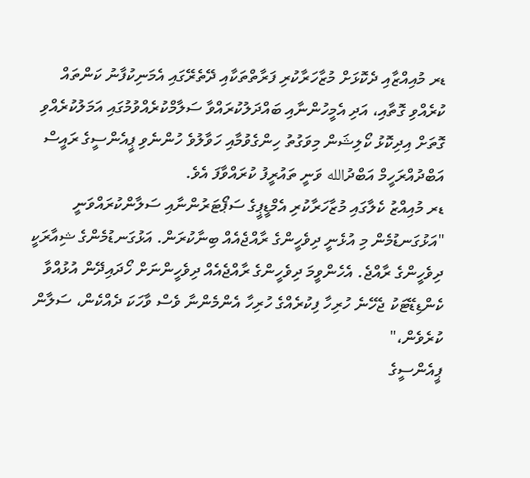ޑރ މުއިއްޒާއި ދެކޮޅަށް މުޒާހަރާކުރި ފަރާތްތަކާއި ދޭތެރޭގައި އެމަނިކުފާނު ކަންތައް ކުރެއްވި ގޮތާއި، އަދި އެމީހުންނާއި ބައްދަލުކުރައްވާ ސަލާމްކުރެއްވުމުގައި އަމަލުކުރެއްވި ގޮތަށް އިދިކޮޅު ކޯލިޝަން މިވަގުތު ހިންގެވުމާއި ހަވާލުވެ ހުންނެވި ޕީއެންސީގެ ރައީސް އަބްދުއްރަހީމް އަބްދުالله ވަނީ ތައުރީފު ކުރައްވާފަ އެވެ.
ޑރ މުއިއްޒު ކެލާގައި މުޒާހަރާކުރި އެމްޑީޕީގެ ސަޕޯޓަރުންނާއި ސަލާންކުރައްވަނީ
"އަޅުގަނޑުމެން މި އުޅެނީ ދިވެހީންގެ ރާއްޖެއެއް ބިނާކުރަން. އަޅުގަނޑުމެންގެ ޝިއާރަކީ ދިވެހީންގެ ރާއްޖެ. އެހެންވީމަ ދިވެހީންގެ ރާއްޖެއެއް ދިވެހީންނަށް ހޯދައިދޭން އުޅުއްވާ ކެންޑިޑޭޓަކު ޖެހޭނެ ހުރިހާ ފިކުރެއްގެ ހުރިހާ އެންމެންނާ ވެސް ވާހަކަ ދެއްކެން، ސަލާން ކުރެވެން،"
ޕީއެންސީގެ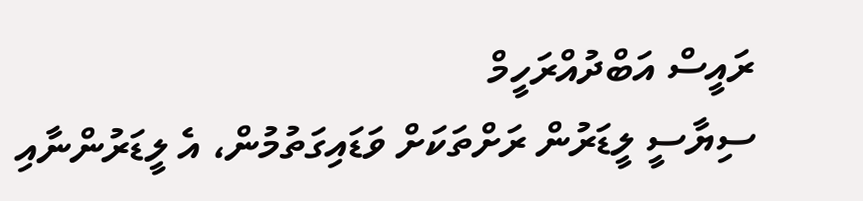ރައީސް އަބްދުއްރަހީމް
ސިޔާސީ ލީޑަރުން ރަށްތަކަށް ވަޑައިގަތުމުން، އެ ލީޑަރުންނާއި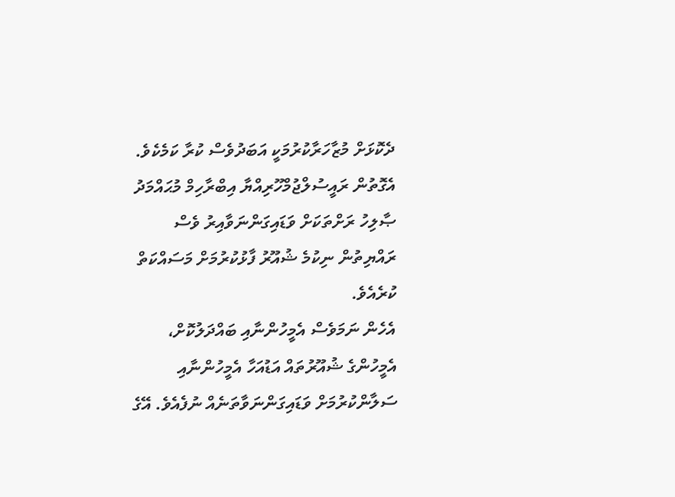ދެކޮޅަށް މުޒާހަރާކުރުމަކީ އަބަދުވެސް ކުރާ ކަމެކެވެ. އެގޮތުން ރައީސުލްޖުމްހޫރިއްޔާ އިބްރާހިމް މުޙައްމަދު ޞާލިހު ރަށްތަކަށް ވަޑައިގަންނަވާއިރު ވެސް ރައްޔިތުން ނިކުމެ ޝުއޫރު ފާޅުކުރުމަށް މަސައްކަތް ކުރެއެވެ.
އެހެން ނަމަވެސް އެމީހުންނާއި ބައްދަލުކޮށް، އެމީހުންގެ ޝުއޫރުތައް އަޑުއަހާ އެމީހުންނާއި ސަލާންކުރުމަށް ވަޑައިގަންނަވާތަނެއް ނުފެއެވެ. އޭގެ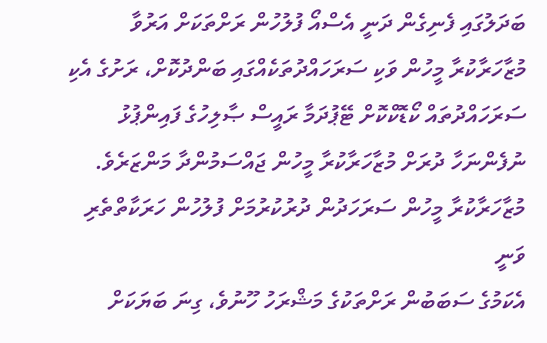ބަދަލުގައި ފެނިގެން ދަނީ އެސްއޯ ފުލުހުން ރަށްތަކަށް އަރުވާ މުޒާހަރާކުރާ މީހުން ވަކި ސަރަހައްދުތަކެއްގައި ބަންދުކޮށް، ރަށުގެ އެކި ސަރަހައްދުތައް ކޯޑޮކްކޮށް ޓޭޕުދަމާ ރައީސް ޞާލިހުގެ ފައިންޕުޅު ނުފެންނަހާ ދުރަށް މުޒާހަރާކުރާ މީހުން ޖައްސަމުންދާ މަންޒަރެވެ.
މުޒާހަރާކުރާ މީހުން ސަރަހަދުން ދުރުކުރުމަށް ފުލުހުން ހަރަކާތްތެރި ވަނީ
އެކަމުގެ ސަބަބުން ރަށްތަކުގެ މަޝްރަހު ހޫނުވެ، ގިނަ ބަޔަކަށް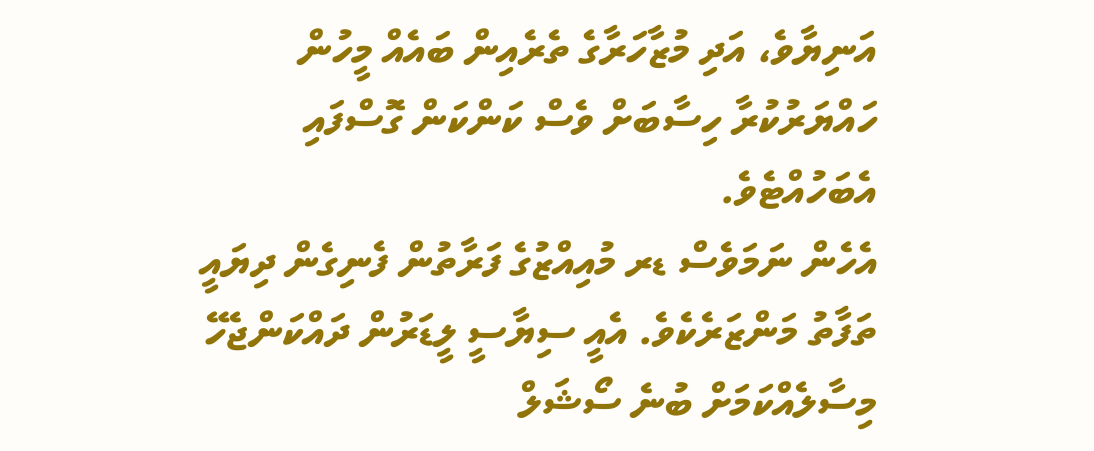އަނިޔާވެ، އަދި މުޒާހަރާގެ ތެރެއިން ބައެއް މީހުން ހައްޔަރުކުރާ ހިސާބަށް ވެސް ކަންކަން ގޮސްފައި އެބަހުއްޓެވެ.
އެހެން ނަމަވެސް ޑރ މުއިއްޒުގެ ފަރާތުން ފެނިގެން ދިޔައީ ތަފާތު މަންޒަރެކެވެ. އެއީ ސިޔާސީ ލީޑަރުން ދައްކަންޖެހޭ މިސާލެއްކަމަށް ބުނެ ސޯޝަލް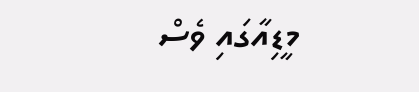މީޑިއާގައި ވެސް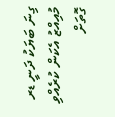ގިނަ ބަޔަކު ދަނީ ޑރ މުއިއްޒު އެކަން ކުރެއްވި ގޮތަށް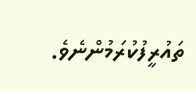ތައުރީފުކުރަމުންނެވެ.